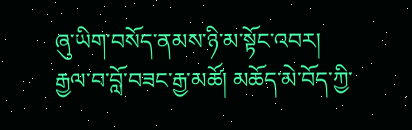ཞུ་ཡིག་བསོད་ནམས་ཉི་མ་སྟོང་འབར།
རྒྱལ་བ་བློ་བཟང་རྒྱ་མཚོ། མཆོད་མེ་བོད་ཀྱི་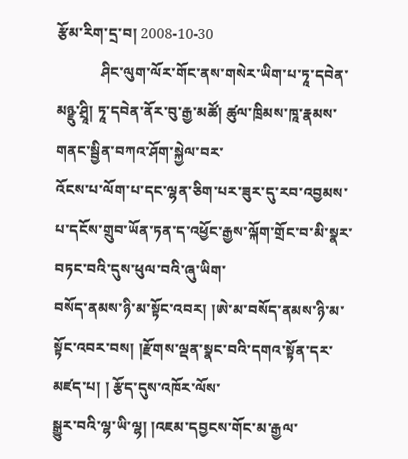རྩོམ་རིག་དྲ་བ། 2008-10-30
            ཤིང་ལུག་ལོར་གོང་ནས་གསེར་ཡིག་པ་ཏཱ་དབེན་མཉྫུ་ཤྲཱི། ཏཱ་དབེན་ནོར་བུ་རྒྱ་མཚོ། ཚུལ་ཁྲིམས་ཁཱ་རྣམས་གནང་སྦྱིན་བཀའ་ཤོག་སྐྱེལ་བར་
འོངས་པ་ལོག་པ་དང་ལྷན་ཅིག་པར་ཟུར་དུ་རབ་འབྱམས་པ་དངོས་གྲུབ་ཡོན་ཏན་ད་འཕྱོང་རྒྱས་ལྐོག་གྲོང་བ་མི་སྣར་བཏང་བའི་དུས་ཕུལ་བའི་ཞུ་ཡིག་
བསོད་ནམས་ཉི་མ་སྟོང་འབར། །ཨེ་མ་བསོད་ནམས་ཉི་མ་སྟོང་འབར་བས། །རྫོགས་ལྡན་སྣང་བའི་དགའ་སྟོན་དར་མཛད་པ། ། རྩོད་དུས་འཁོར་ལོས་
སྒྱུར་བའི་ལྷ་ཡི་ལྷ། །འཇམ་དབྱངས་གོང་མ་རྒྱལ་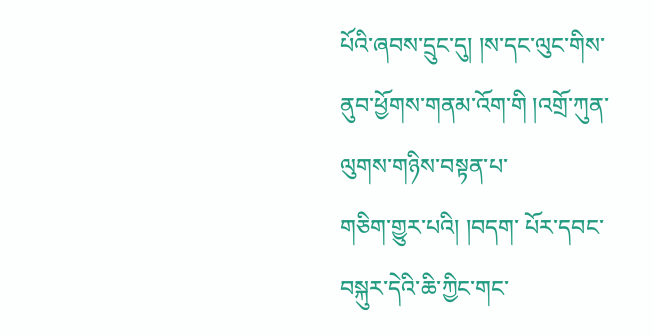པོའི་ཞབས་དྲུང་དུ། །ས་དང་ལུང་གིས་ནུབ་ཕྱོགས་གནམ་འོག་གི །འགྲོ་ཀུན་ལུགས་གཉིས་བསྟན་པ་
གཅིག་གྱུར་པའི། །བདག་ པོར་དབང་བསྐུར་དེའི་ཆི་ཀྱིང་གང་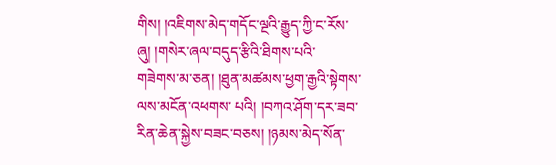གིས། །འཇིགས་མེད་གདོང་ལྔའི་རྒྱུད་ཀྱི་ང་རོས་ཞུ། །གསེར་ཞལ་བདུད་རྩིའི་ཐིགས་པའི་
གཟེགས་མ་ཅན། །ཐུན་མཚམས་ཕྱག་རྒྱའི་སྟེགས་ལས་མངོན་འཕགས་ པའི། །བཀའ་ཤོག་དར་ཟབ་རིན་ཆེན་སྐྱེས་བཟང་བཅས། །ཉམས་མེད་སོན་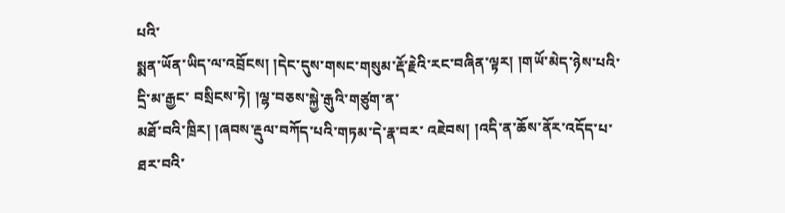པའི་
སྨན་ཡོན་ཡིད་ལ་འབྲོངས། །དེང་དུས་གསང་གསུམ་རྡོ་རྗེའི་རང་བཞིན་ལྟར། །གཡོ་མེད་ཉེས་པའི་དྲི་མ་རྒྱང་ བསྲིངས་ཏེ། །ལྷ་བཅས་སྐྱེ་རྒུའི་གཙུག་ན་
མཐོ་བའི་ཁྲིར། །ཞབས་རྡུལ་བཀོད་པའི་གཏམ་དེ་རྣ་བར་ འཇེབས། །འདི་ན་ཆོས་ནོར་འདོད་པ་ཐར་བའི་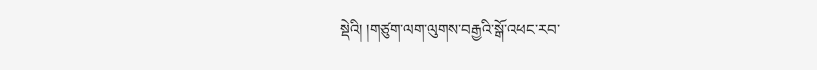སྡེའི། །གཙུག་ལག་ལུགས་བརྒྱའི་སྒོ་འཕང་རབ་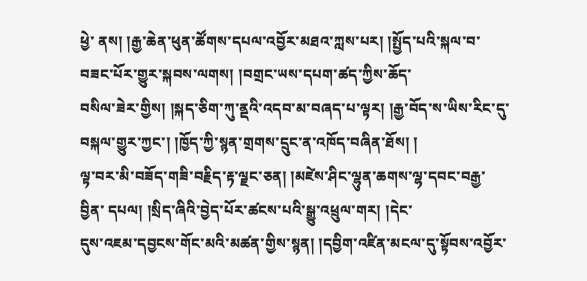ཕྱེ་ ནས། །རྒྱ་ཆེན་ཕུན་ཚོགས་དཔལ་འབྱོར་མཐའ་ཀླས་པར། །སྤྱོད་པའི་སྐལ་བ་བཟང་པོར་གྱུར་སྐབས་ལགས། །བགྲང་ཡས་དཔག་ཚད་ཀྱིས་ཆོད་
བསིལ་ཟེར་གྱིས། །སྐད་ཅིག་ཀུ་ནྡའི་འདབ་མ་བཞད་པ་ལྟར། །རྒྱ་བོད་ས་ཡིས་རིང་དུ་བསྐལ་གྱུར་ཀྱང་། །ཁྱོད་ཀྱི་སྙན་གྲགས་དྲུང་ན་འཁོད་བཞིན་ཐོས། །
ལྟ་བར་མི་བཟོད་གཟི་བརྗིད་རྟ་ལྗང་ཅན། །མཛེས་ཤིང་ལྷུན་ཆགས་ལྷ་དབང་བརྒྱ་བྱིན་ དཔལ། །སྲིད་ཞིའི་བྱེད་པོར་ཚངས་པའི་སྒྱུ་འཕྲུལ་གར། །དེང་
དུས་འཇམ་དབྱངས་གོང་མའི་མཚན་གྱིས་སྙན། །དབྱིག་འཛིན་མངལ་དུ་སྟོབས་འབྱོར་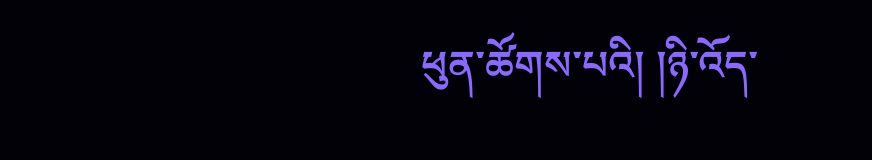ཕུན་ཚོགས་པའི། །ཉི་འོད་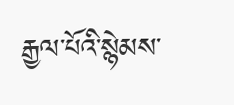རྒྱལ་པོའི་སྙེམས་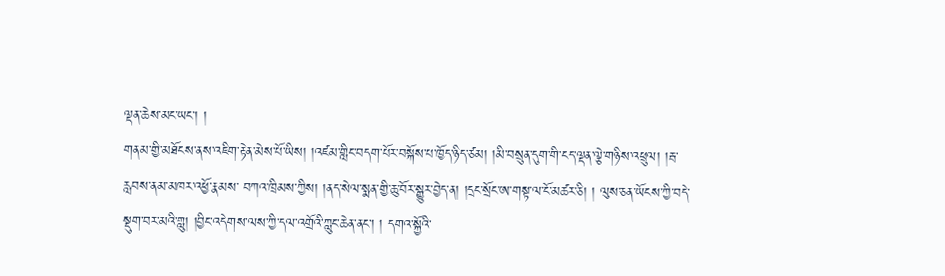ལྡན་ཆེས་མང་ཡང་། །
གནམ་གྱི་མཐོངས་ནས་འཇིག་རྟེན་མེས་པོ་ཡིས། །འཛམ་གླིང་བདག་པོར་བསྐོས་པ་ཁྱོད་ཉིད་ཙམ། །མི་བསྲུན་དུག་གི་ངད་ལྡན་ལྕེ་གཉིས་འཕྲུལ། །རྦ་
རླབས་ནམ་མཁར་འཕྱོ་རྣམས་ བཀའ་ཁྲིམས་ཀྱིས། །ནད་སེལ་སྨན་གྱི་ཆུ་བོར་སྒྱུར་བྱེད་ན། །དྲང་སྲོང་ཨ་གསྟ་ལ་ངོ་མཚར་ཅི། ། ལུས་ཅན་ཡོངས་ཀྱི་བདེ་
སྡུག་བར་མའི་གླུ། །བྱིང་འདེགས་ལས་ཀྱི་དལ་འགྲོའི་ཀླུང་ཆེན་ནང་། ། དགའ་སྐྱོའི་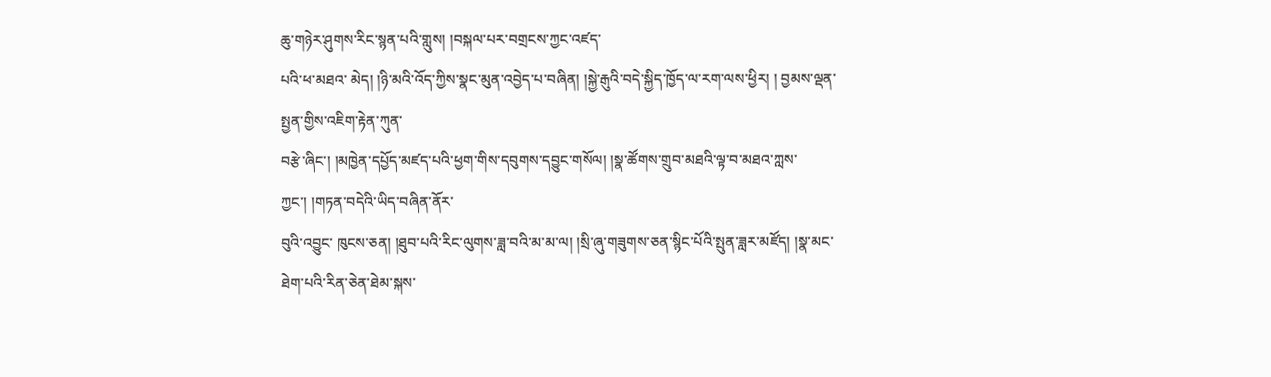ཆུ་གཉེར་ཤུགས་རིང་སྙན་པའི་གླུས། །བསྐལ་པར་བགྲངས་ཀྱང་འཛད་
པའི་ཕ་མཐའ་ མེད། །ཉི་མའི་འོད་ཀྱིས་སྣང་མུན་འབྱེད་པ་བཞིན། །སྐྱེ་རྒུའི་བདེ་སྐྱིད་ཁྱོད་ལ་རག་ལས་ཕྱིར། ། བྱམས་ལྡན་སྤྱན་གྱིས་འཇིག་རྟེན་ཀུན་
བརྩེ་ཞིང་། །མཁྱེན་དཔྱོད་མཛད་པའི་ཕྱག་གིས་དབུགས་དབྱུང་གསོལ། །སྣ་ཚོགས་གྲུབ་མཐའི་ལྟ་བ་མཐའ་ཀླས་ཀྱང་། །གཏན་བདེའི་ཡིད་བཞིན་ནོར་
བུའི་འབྱུང་ ཁུངས་ཅན། །ཐུབ་པའི་རིང་ལུགས་ཟླ་བའི་མ་མ་ལ། །སྲི་ཞུ་གཟུགས་ཅན་སྙིང་པོའི་སྤུན་ཟླར་མཛོད། །སྣ་མང་ཐེག་པའི་རིན་ཅེན་ཐེམ་སྐས་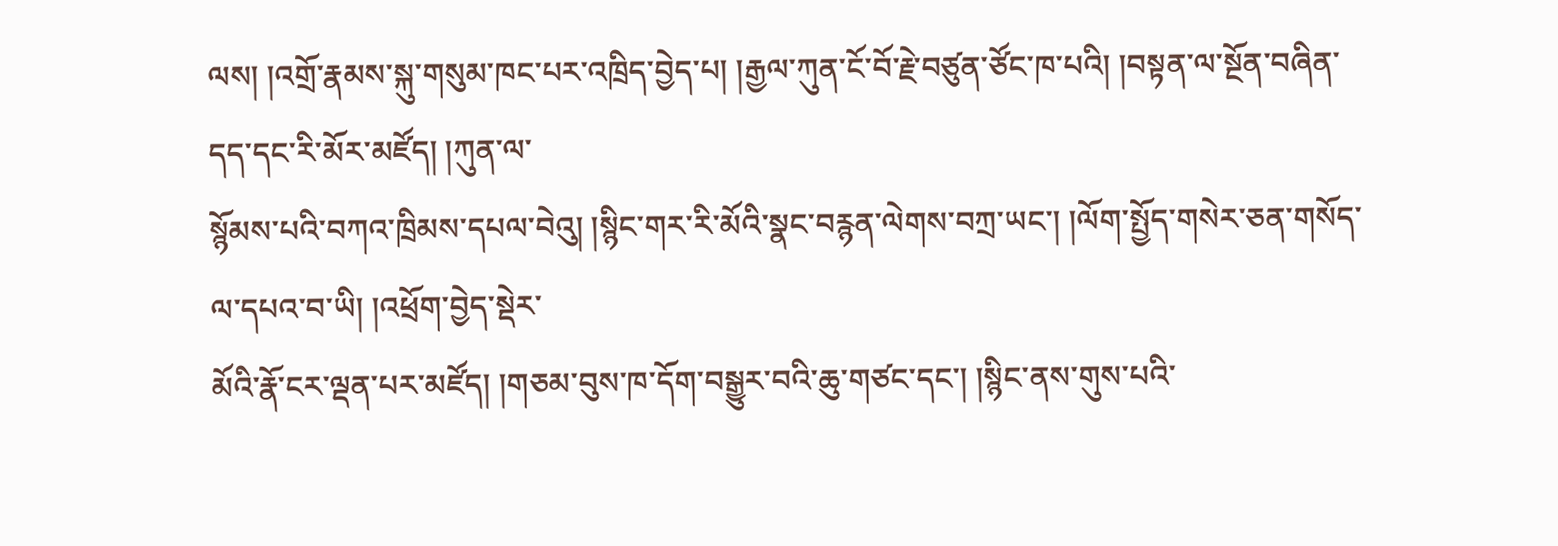ལས། །འགྲོ་རྣམས་སྐུ་གསུམ་ཁང་པར་འཁྲིད་བྱེད་པ། །རྒྱལ་ཀུན་ངོ་བོ་རྗེ་བཙུན་ཙོང་ཁ་པའི། །བསྟན་ལ་སྔོན་བཞིན་དད་དང་རི་མོར་མཛོད། །ཀུན་ལ་
སྙོམས་པའི་བཀའ་ཁྲིམས་དཔལ་བེའུ། །སྙིང་གར་རི་མོའི་སྣང་བརྙན་ལེགས་བཀྲ་ཡང་། །ལོག་སྤྱོད་གསེར་ཅན་གསོད་ལ་དཔའ་བ་ཡི། །འཕྲོག་བྱེད་སྡེར་
མོའི་རྣོ་ངར་ལྡན་པར་མཛོད། །གཅམ་བུས་ཁ་དོག་བསྒྱུར་བའི་ཆུ་གཙང་དང་། །སྙིང་ནས་གུས་པའི་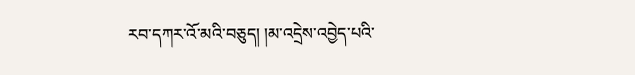རབ་དཀར་འོ་མའི་བཅུད། །མ་འདྲེས་འབྱེད་པའི་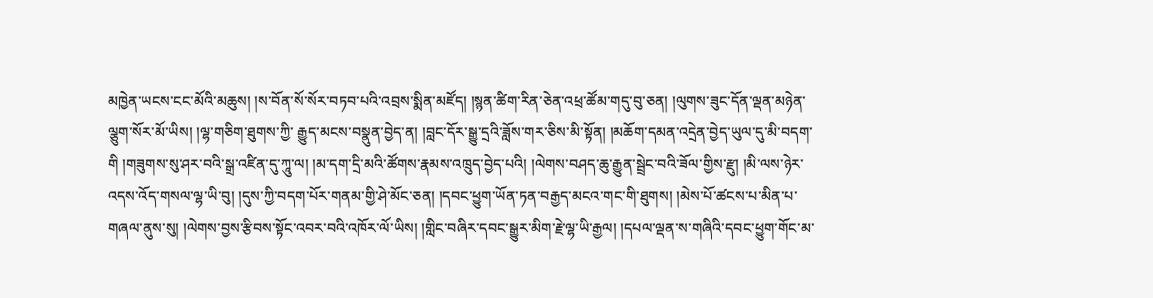མཁྱེན་ཡངས་ངང་མོའི་མཆུས། །ས་བོན་སོ་སོར་བཏབ་པའི་འབྲས་སྨིན་མཛོད། །སྙན་ཚིག་རིན་ཅེན་འཕྲ་ཚོམ་གདུ་བུ་ཅན། །ལུགས་ཟུང་དོན་ལྡན་མཉེན་
ལྕུག་སོར་མོ་ཡིས། །ལྷ་གཅིག་ཐུགས་ཀྱི་ རྒྱུད་མངས་བསྣུན་བྱེད་ན། །བླང་དོར་སྒྱུ་དྲའི་ཟློས་གར་ཅིས་མི་སྟོན། །མཆོག་དམན་འདྲེན་བྱེད་ཡུལ་དུ་མི་བདག་
གི །གཟུགས་སུ་ཤར་བའི་སྒྲ་འཛིན་དུ་ཀཱུ་ལ། །མ་དག་དྲི་མའི་ཚོགས་རྣམས་འཁྲུད་བྱེད་པའི། །ལེགས་བཤད་ཆུ་རྒྱུན་སྦྲེང་བའི་ཟོལ་གྱིས་རྫུ། །མི་ལས་ཉེར་
འདས་འོད་གསལ་ལྷ་ཡི་བུ། །དུས་ཀྱི་བདག་པོར་གནམ་གྱི་ཤེ་མོང་ཅན། །དབང་ཕྱུག་ཡོན་ཏན་བརྒྱད་མངའ་གང་གི་ཐུགས། །མེས་པོ་ཚངས་པ་མིན་པ་
གཞལ་ནུས་སུ། །ལེགས་བྱས་རྩིབས་སྟོང་འབར་བའི་འཁོར་ལོ་ཡིས། །གླིང་བཞིར་དབང་སྒྱུར་མིག་རྗེ་ལྷ་ཡི་རྒྱལ། །དཔལ་ལྡན་ས་གཞིའི་དབང་ཕྱུག་གོང་མ་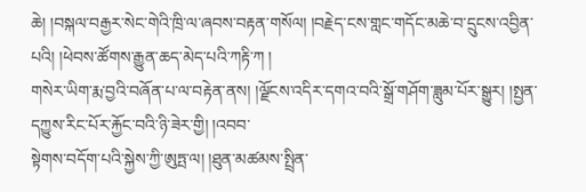ཆེ། །བསྐལ་བརྒྱར་སེང་གེའི་ཁྲི་ལ་ཞབས་བརྟན་གསོལ། །བརྗེད་ངས་གླང་གདོང་མཆེ་བ་དྲུངས་འབྱིན་པའི། །ཕེབས་ཚོགས་རྒྱུན་ཆད་མེད་པའི་ཀརྟི་ཀ །
གསེར་ཡིག་རྨ་བྱའི་བཞོན་པ་ལ་བརྟེན་ནས། །ལྗོངས་འདིར་དགའ་བའི་སྒྲོ་གཤོག་ཟླུམ་པོར་སྒྱུར། །སྤྱན་དཀྱུས་རིང་པོར་རྐྱོང་བའི་ཉི་ཟེར་གྱི། །འབབ་
སྟེགས་བདོག་པའི་སྐྱེས་ཀྱི་ཨུཏྤ་ལ། །ཐུན་མཚམས་སྤྲིན་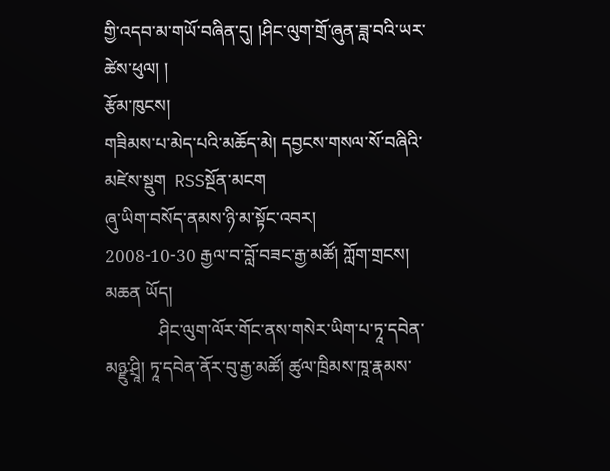གྱི་འདབ་མ་གཡོ་བཞིན་དུ། །ཤིང་ལུག་གྲོ་ཞུན་ཟླ་བའི་ཡར་ཚེས་ཕུལ། །
རྩོམ་ཁུངས།
གཟིམས་པ་མེད་པའི་མཆོད་མེ། དབྱངས་གསལ་སོ་བཞིའི་མཛེས་སྡུག  RSSསྔོན་མངག
ཞུ་ཡིག་བསོད་ནམས་ཉི་མ་སྟོང་འབར།
2008-10-30 རྒྱལ་བ་བློ་བཟང་རྒྱ་མཚོ། ཀློག་གྲངས། མཆན ཡོད།
            ཤིང་ལུག་ལོར་གོང་ནས་གསེར་ཡིག་པ་ཏཱ་དབེན་མཉྫུ་ཤྲཱི། ཏཱ་དབེན་ནོར་བུ་རྒྱ་མཚོ། ཚུལ་ཁྲིམས་ཁཱ་རྣམས་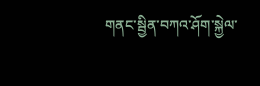གནང་སྦྱིན་བཀའ་ཤོག་སྐྱེལ་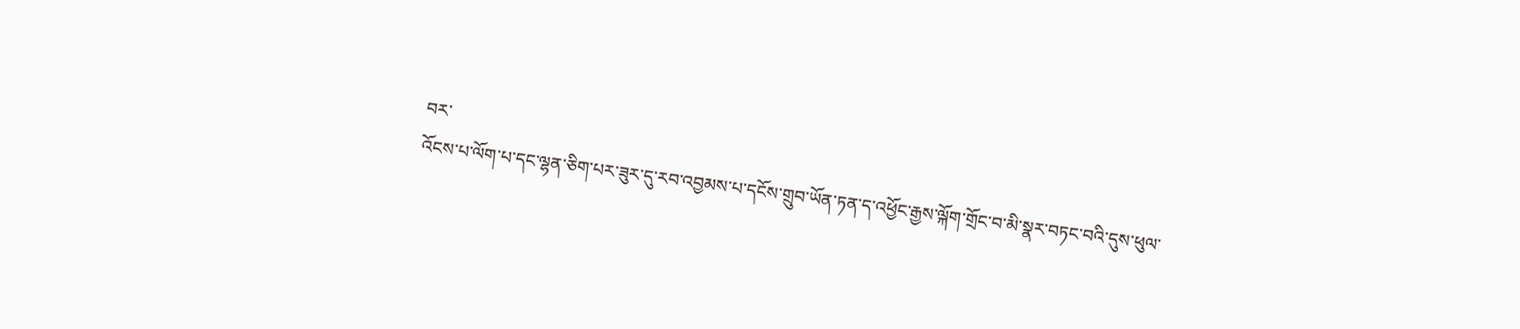བར་
འོངས་པ་ལོག་པ་དང་ལྷན་ཅིག་པར་ཟུར་དུ་རབ་འབྱམས་པ་དངོས་གྲུབ་ཡོན་ཏན་ད་འཕྱོང་རྒྱས་ལྐོག་གྲོང་བ་མི་སྣར་བཏང་བའི་དུས་ཕུལ་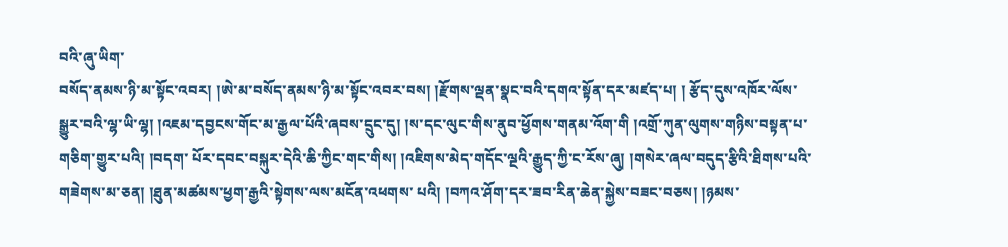བའི་ཞུ་ཡིག་
བསོད་ནམས་ཉི་མ་སྟོང་འབར། །ཨེ་མ་བསོད་ནམས་ཉི་མ་སྟོང་འབར་བས། །རྫོགས་ལྡན་སྣང་བའི་དགའ་སྟོན་དར་མཛད་པ། ། རྩོད་དུས་འཁོར་ལོས་
སྒྱུར་བའི་ལྷ་ཡི་ལྷ། །འཇམ་དབྱངས་གོང་མ་རྒྱལ་པོའི་ཞབས་དྲུང་དུ། །ས་དང་ལུང་གིས་ནུབ་ཕྱོགས་གནམ་འོག་གི །འགྲོ་ཀུན་ལུགས་གཉིས་བསྟན་པ་
གཅིག་གྱུར་པའི། །བདག་ པོར་དབང་བསྐུར་དེའི་ཆི་ཀྱིང་གང་གིས། །འཇིགས་མེད་གདོང་ལྔའི་རྒྱུད་ཀྱི་ང་རོས་ཞུ། །གསེར་ཞལ་བདུད་རྩིའི་ཐིགས་པའི་
གཟེགས་མ་ཅན། །ཐུན་མཚམས་ཕྱག་རྒྱའི་སྟེགས་ལས་མངོན་འཕགས་ པའི། །བཀའ་ཤོག་དར་ཟབ་རིན་ཆེན་སྐྱེས་བཟང་བཅས། །ཉམས་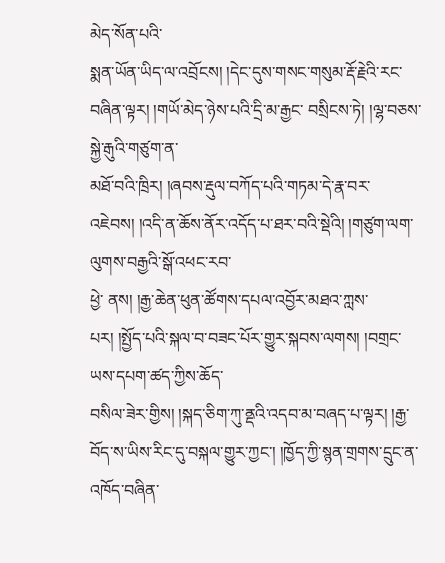མེད་སོན་པའི་
སྨན་ཡོན་ཡིད་ལ་འབྲོངས། །དེང་དུས་གསང་གསུམ་རྡོ་རྗེའི་རང་བཞིན་ལྟར། །གཡོ་མེད་ཉེས་པའི་དྲི་མ་རྒྱང་ བསྲིངས་ཏེ། །ལྷ་བཅས་སྐྱེ་རྒུའི་གཙུག་ན་
མཐོ་བའི་ཁྲིར། །ཞབས་རྡུལ་བཀོད་པའི་གཏམ་དེ་རྣ་བར་ འཇེབས། །འདི་ན་ཆོས་ནོར་འདོད་པ་ཐར་བའི་སྡེའི། །གཙུག་ལག་ལུགས་བརྒྱའི་སྒོ་འཕང་རབ་
ཕྱེ་ ནས། །རྒྱ་ཆེན་ཕུན་ཚོགས་དཔལ་འབྱོར་མཐའ་ཀླས་པར། །སྤྱོད་པའི་སྐལ་བ་བཟང་པོར་གྱུར་སྐབས་ལགས། །བགྲང་ཡས་དཔག་ཚད་ཀྱིས་ཆོད་
བསིལ་ཟེར་གྱིས། །སྐད་ཅིག་ཀུ་ནྡའི་འདབ་མ་བཞད་པ་ལྟར། །རྒྱ་བོད་ས་ཡིས་རིང་དུ་བསྐལ་གྱུར་ཀྱང་། །ཁྱོད་ཀྱི་སྙན་གྲགས་དྲུང་ན་འཁོད་བཞིན་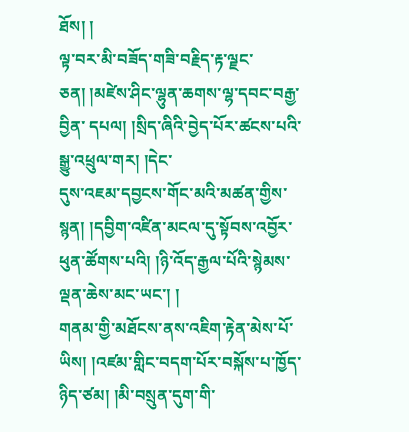ཐོས། །
ལྟ་བར་མི་བཟོད་གཟི་བརྗིད་རྟ་ལྗང་ཅན། །མཛེས་ཤིང་ལྷུན་ཆགས་ལྷ་དབང་བརྒྱ་བྱིན་ དཔལ། །སྲིད་ཞིའི་བྱེད་པོར་ཚངས་པའི་སྒྱུ་འཕྲུལ་གར། །དེང་
དུས་འཇམ་དབྱངས་གོང་མའི་མཚན་གྱིས་སྙན། །དབྱིག་འཛིན་མངལ་དུ་སྟོབས་འབྱོར་ཕུན་ཚོགས་པའི། །ཉི་འོད་རྒྱལ་པོའི་སྙེམས་ལྡན་ཆེས་མང་ཡང་། །
གནམ་གྱི་མཐོངས་ནས་འཇིག་རྟེན་མེས་པོ་ཡིས། །འཛམ་གླིང་བདག་པོར་བསྐོས་པ་ཁྱོད་ཉིད་ཙམ། །མི་བསྲུན་དུག་གི་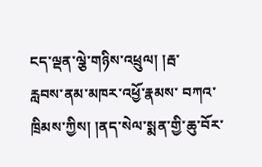ངད་ལྡན་ལྕེ་གཉིས་འཕྲུལ། །རྦ་
རླབས་ནམ་མཁར་འཕྱོ་རྣམས་ བཀའ་ཁྲིམས་ཀྱིས། །ནད་སེལ་སྨན་གྱི་ཆུ་བོར་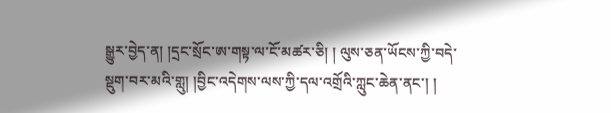སྒྱུར་བྱེད་ན། །དྲང་སྲོང་ཨ་གསྟ་ལ་ངོ་མཚར་ཅི། ། ལུས་ཅན་ཡོངས་ཀྱི་བདེ་
སྡུག་བར་མའི་གླུ། །བྱིང་འདེགས་ལས་ཀྱི་དལ་འགྲོའི་ཀླུང་ཆེན་ནང་། །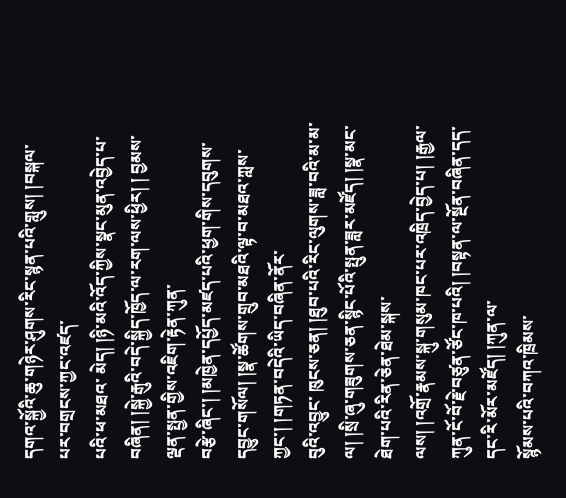དགའ་སྐྱོའི་ཆུ་གཉེར་ཤུགས་རིང་སྙན་པའི་གླུས། །བསྐལ་པར་བགྲངས་ཀྱང་འཛད་
པའི་ཕ་མཐའ་ མེད། །ཉི་མའི་འོད་ཀྱིས་སྣང་མུན་འབྱེད་པ་བཞིན། །སྐྱེ་རྒུའི་བདེ་སྐྱིད་ཁྱོད་ལ་རག་ལས་ཕྱིར། ། བྱམས་ལྡན་སྤྱན་གྱིས་འཇིག་རྟེན་ཀུན་
བརྩེ་ཞིང་། །མཁྱེན་དཔྱོད་མཛད་པའི་ཕྱག་གིས་དབུགས་དབྱུང་གསོལ། །སྣ་ཚོགས་གྲུབ་མཐའི་ལྟ་བ་མཐའ་ཀླས་ཀྱང་། །གཏན་བདེའི་ཡིད་བཞིན་ནོར་
བུའི་འབྱུང་ ཁུངས་ཅན། །ཐུབ་པའི་རིང་ལུགས་ཟླ་བའི་མ་མ་ལ། །སྲི་ཞུ་གཟུགས་ཅན་སྙིང་པོའི་སྤུན་ཟླར་མཛོད། །སྣ་མང་ཐེག་པའི་རིན་ཅེན་ཐེམ་སྐས་
ལས། །འགྲོ་རྣམས་སྐུ་གསུམ་ཁང་པར་འཁྲིད་བྱེད་པ། །རྒྱལ་ཀུན་ངོ་བོ་རྗེ་བཙུན་ཙོང་ཁ་པའི། །བསྟན་ལ་སྔོན་བཞིན་དད་དང་རི་མོར་མཛོད། །ཀུན་ལ་
སྙོམས་པའི་བཀའ་ཁྲིམས་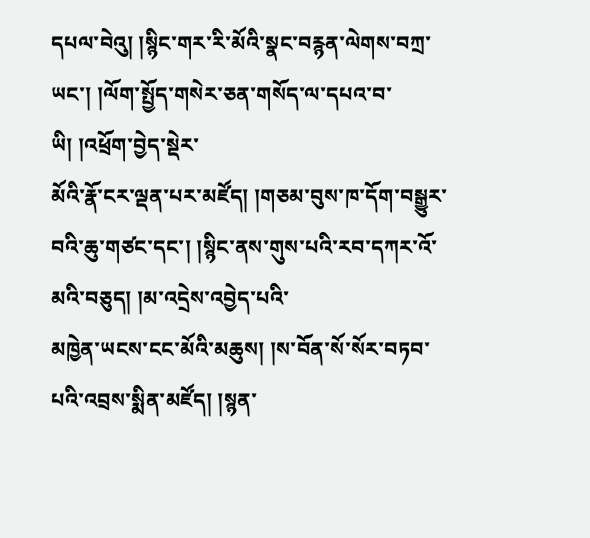དཔལ་བེའུ། །སྙིང་གར་རི་མོའི་སྣང་བརྙན་ལེགས་བཀྲ་ཡང་། །ལོག་སྤྱོད་གསེར་ཅན་གསོད་ལ་དཔའ་བ་ཡི། །འཕྲོག་བྱེད་སྡེར་
མོའི་རྣོ་ངར་ལྡན་པར་མཛོད། །གཅམ་བུས་ཁ་དོག་བསྒྱུར་བའི་ཆུ་གཙང་དང་། །སྙིང་ནས་གུས་པའི་རབ་དཀར་འོ་མའི་བཅུད། །མ་འདྲེས་འབྱེད་པའི་
མཁྱེན་ཡངས་ངང་མོའི་མཆུས། །ས་བོན་སོ་སོར་བཏབ་པའི་འབྲས་སྨིན་མཛོད། །སྙན་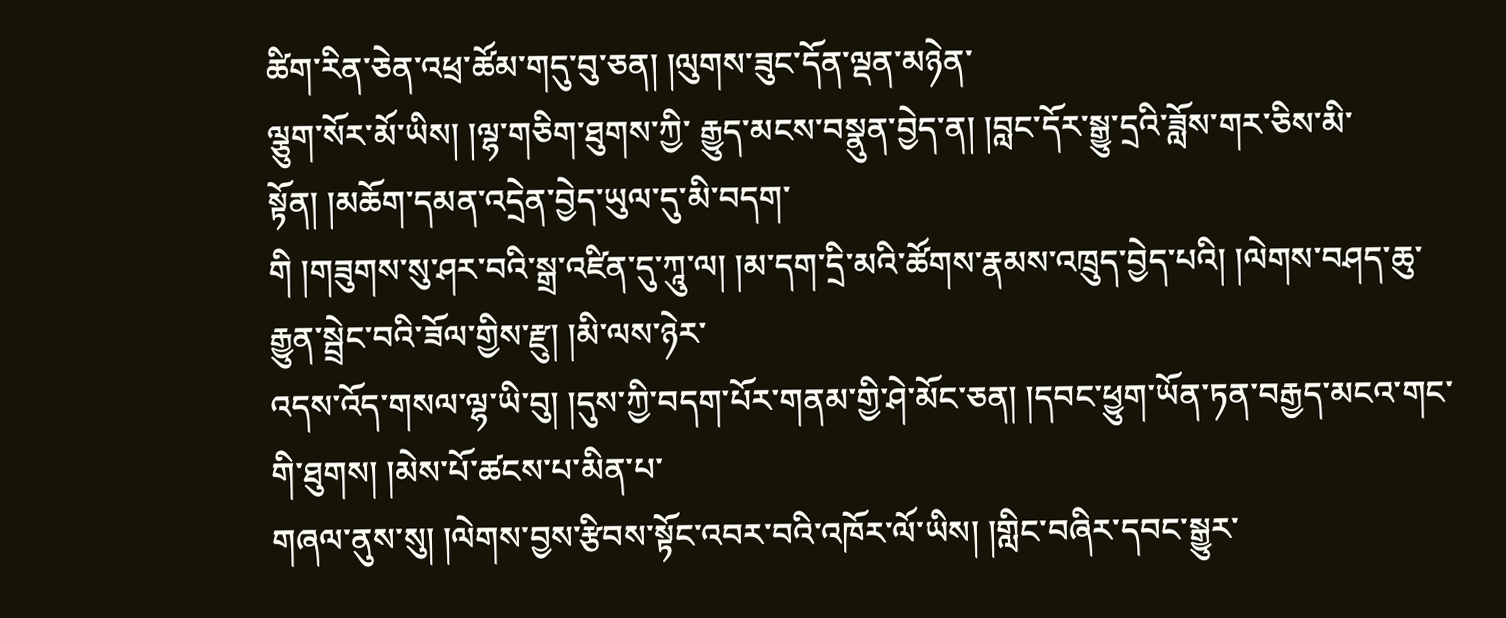ཚིག་རིན་ཅེན་འཕྲ་ཚོམ་གདུ་བུ་ཅན། །ལུགས་ཟུང་དོན་ལྡན་མཉེན་
ལྕུག་སོར་མོ་ཡིས། །ལྷ་གཅིག་ཐུགས་ཀྱི་ རྒྱུད་མངས་བསྣུན་བྱེད་ན། །བླང་དོར་སྒྱུ་དྲའི་ཟློས་གར་ཅིས་མི་སྟོན། །མཆོག་དམན་འདྲེན་བྱེད་ཡུལ་དུ་མི་བདག་
གི །གཟུགས་སུ་ཤར་བའི་སྒྲ་འཛིན་དུ་ཀཱུ་ལ། །མ་དག་དྲི་མའི་ཚོགས་རྣམས་འཁྲུད་བྱེད་པའི། །ལེགས་བཤད་ཆུ་རྒྱུན་སྦྲེང་བའི་ཟོལ་གྱིས་རྫུ། །མི་ལས་ཉེར་
འདས་འོད་གསལ་ལྷ་ཡི་བུ། །དུས་ཀྱི་བདག་པོར་གནམ་གྱི་ཤེ་མོང་ཅན། །དབང་ཕྱུག་ཡོན་ཏན་བརྒྱད་མངའ་གང་གི་ཐུགས། །མེས་པོ་ཚངས་པ་མིན་པ་
གཞལ་ནུས་སུ། །ལེགས་བྱས་རྩིབས་སྟོང་འབར་བའི་འཁོར་ལོ་ཡིས། །གླིང་བཞིར་དབང་སྒྱུར་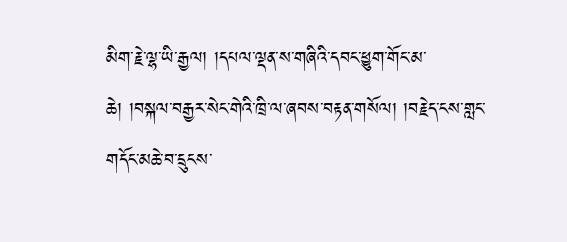མིག་རྗེ་ལྷ་ཡི་རྒྱལ། །དཔལ་ལྡན་ས་གཞིའི་དབང་ཕྱུག་གོང་མ་
ཆེ། །བསྐལ་བརྒྱར་སེང་གེའི་ཁྲི་ལ་ཞབས་བརྟན་གསོལ། །བརྗེད་ངས་གླང་གདོང་མཆེ་བ་དྲུངས་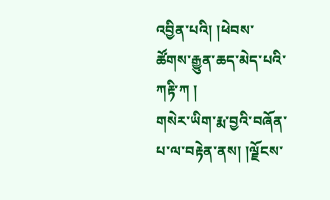འབྱིན་པའི། །ཕེབས་ཚོགས་རྒྱུན་ཆད་མེད་པའི་ཀརྟི་ཀ །
གསེར་ཡིག་རྨ་བྱའི་བཞོན་པ་ལ་བརྟེན་ནས། །ལྗོངས་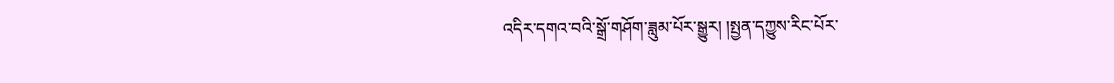འདིར་དགའ་བའི་སྒྲོ་གཤོག་ཟླུམ་པོར་སྒྱུར། །སྤྱན་དཀྱུས་རིང་པོར་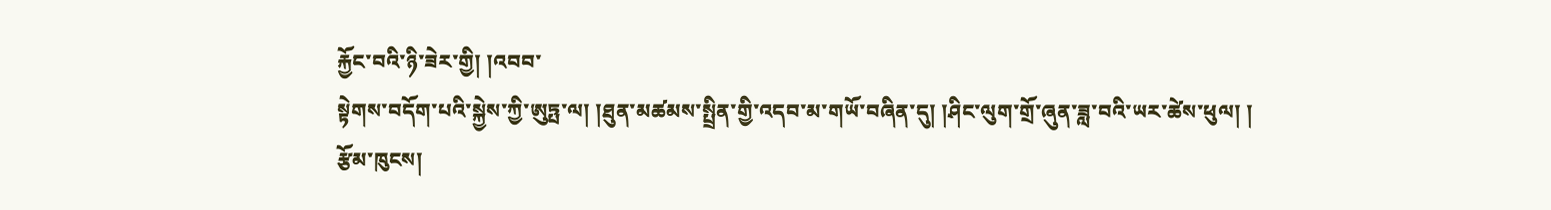རྐྱོང་བའི་ཉི་ཟེར་གྱི། །འབབ་
སྟེགས་བདོག་པའི་སྐྱེས་ཀྱི་ཨུཏྤ་ལ། །ཐུན་མཚམས་སྤྲིན་གྱི་འདབ་མ་གཡོ་བཞིན་དུ། །ཤིང་ལུག་གྲོ་ཞུན་ཟླ་བའི་ཡར་ཚེས་ཕུལ། །
རྩོམ་ཁུངས།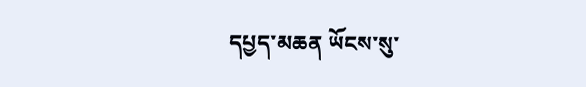དཔྱད་མཆན ཡོངས་སུ་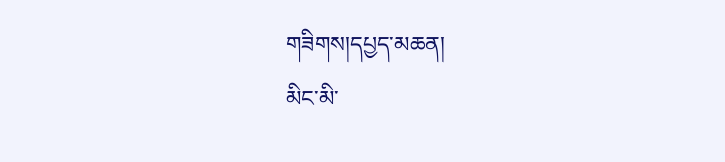གཟིགས།དཔྱད་མཆན།
མིང་མི་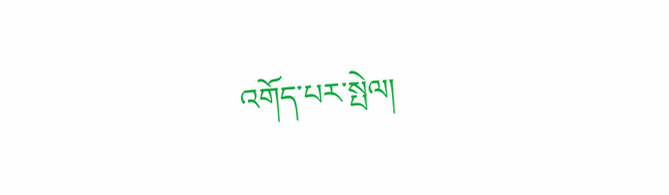འགོད་པར་སྤེལ།